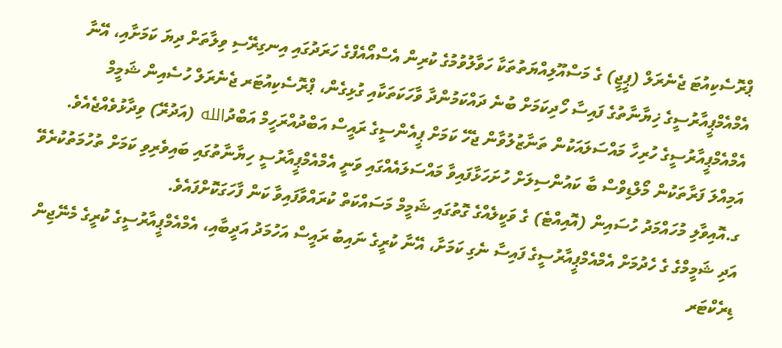ޕްރޮސެކިއުޓަ ޖެނެރަލް (ޕީޖީ) ގެ މަސްއޫލިއްޔަތުތަކާ ހަވާލުވުމުގެ ކުރިން އެސްއޯއެފްގެ ހަރަދުގައި އިނގިރޭސި ވިލާތަށް ދިޔަ ކަމަށާއި، އޭނާ އެމްއެމްޕީއާރުސީގެ ޚިޔާނާތުގެ ފައިސާ ހޯދިކަމަށް ބުނެ ދައްކަމުންދާ ވާހަކަތަކާއި ގުޅިގެން، ޕްރޮސެކިއުޓަރ ޖެނެރަލް ހުސެއިން ޝަމީމް އެމްއެމްޕީއާރުސީގެ ހުރިހާ މައްސަލައަކުން ތަނާޒުލުވާން ޖެހޭ ކަމަށް ޕީއެންސީގެ ރައީސް އަބްދުއްރަހީމް އަބްދުالله (އަދުރޭ) ވިދާޅުވެއްޖެއެވެ.
އަމިއްލަ ފަރާތަކުން މޯލްޑިވްސް ބާ ކައުންސިލަށް ހުށަހަޅާފައިވާ މައްސަލައެއްގައި ވަނީ އެމްއެމްޕީއާރުސީ ހިޔާނާތުގައި ބައިވެރިވި ކަމަށް ތުހުމަތުކުރެވޭ ގ.އޮއިވާލި މުހައްމަދު ހުސައިން (އޮއިއްޓެ) ގެ ވަކީލެއްގެ ގޮތުގައި ޝަމީމް މަސައްކަތް ކުރައްވާފައިވާ ކަން ފާހަގަކޮށްފައެވެ.
އަދި ޝަމީމްގެ ގެ ހެދުމަށް އެމްއެމްޕީއާރުސީގެ ފައިސާ ނެގި ކަމަށާ، އޭނާ ކުރީގެ ނައިބު ރައީސް އަހުމަދު އަދީބާއި، އެމްއެމްޕީއާރުސީގެ ކުރީގެ މެނޭޖިން ޑިރެކްޓަރ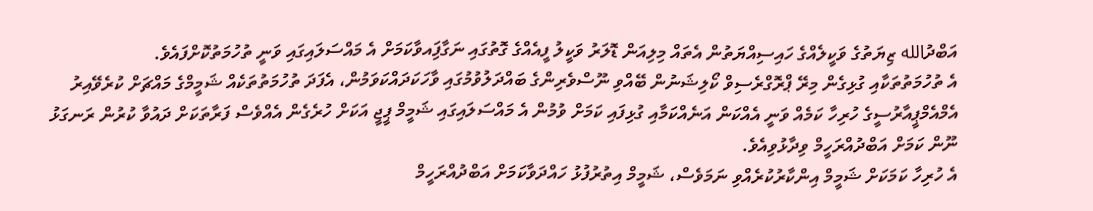އަބްދުالله ޒިޔަތުގެ ވަކީލެއްގެ ހައިސިއްޔަތުން އެތައް މިލިއަން ޑޮލަރު ވަކީލު ފީއެއްގެ ގޮތުގައި ނަގާފަިއވާކަމަށް އެ މައްސަލައިގައި ވަނީ ތުހުމަތުކޮށްފައެވެ.
އެ ތުހުމަތުތަކާއި ގުޅިގެން މިރޭ ޕްރޮގްރެސިވް ކޯލިޝަނުން ބޭއްވި ނޫސްވެރިންގެ ބައްދަލުވުމުގައި ވާހަކަދައްކަވަމުން، އެފަދަ ތުހުމަތުތަކެއް ޝަމީމްގެ މައްޗަށް ކުރެވޭއިރު އެމްއެމްޕީއާރުސީގެ ހުރިހާ ކަމެއް ވަނީ އެއްކަން އަނެއްކަމާއި ގުޅިފައި ކަމަށް ވުމުން އެ މައްސަލައިގައި ޝަމީމް ޕީޖީ އަކަށް ހުރެގެން އެއްވެސް ފަރާތަކަށް ދައުވާ ކުރުން ރަނގަޅު ނޫން ކަމަށް އަބްދުއްރަހީމް ވިދާޅުވިއެވެ.
އެ ހުރިހާ ކަމަކަށް ޝަމީމް އިންކާރުކުރެއްވި ނަމަވެސް، ޝަމީމް އިތުރުފުޅު ހައްދަވާކަމަށް އަބްދުއްރަހީމް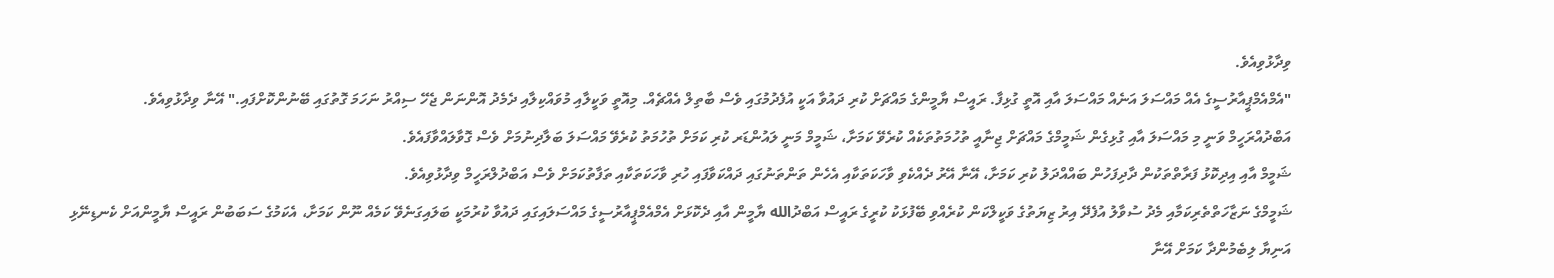ވިދާޅުވިއެވެ.
"އެމްއެމްޕީއާރުސީގެ އެއް މައްސަލަ އަނެއް މައްސަލަ އާއި އޮތީ ގުޅިފާ. ރައީސް ޔާމީންގެ މައްޗަށް ކުރި ދައުވާ އަކީ އުފެދުމުގައި ވެސް ބާތިލް އެއްޗެއް. މިއޮތީ ވަކީލާއި މުވައްކިލާއި ދެމެދު އޮންނަން ޖެހޭ ސިއްރު ނަހަމަ ގޮތުގައި ބޭނުންކޮށްފައި." އޭނާ ވިދާޅުވިއެވެ.
އަބްދުއްރަހީމް ވަނީ މި މައްސަލަ އާއި ގުޅިގެން ޝަމީމްގެ މައްޗަށް ޖިނާއީ ތުހުމަތުތަކެއް ކުރެވޭ ކަމަށާ، ޝަމީމް މަނީ ލައުންޑަރ ކުރި ކަމަށް ތުހުމަތު ކުރެވޭ މައްސަލަ ބަލާދިނުމަށް ވެސް ގޮވާލައްވާފައެވެ.
ޝަމީމް އާއި އިދިކޮޅު ފަރާތްތަކުން ދާދިފަހުން ބައްއްދަލު ކުރި ކަމަށާ، އޭނާ އޭރު ދެއްކެވި ވާހަކަތަކާއި އެހެން ތަންތަނުގައި ދައްކަވާފައި ހުރި ވާހަކަތަކާއި ތަފާތުކަމަށް ވެސް އަބްދުލްރަހީމް ވިދާޅުވިއެވެ.
ޝަމީމްގެ ނަޒާހަތްތެރިކަމާއި މެދު ސުވާލު އުފެދޭ އިރު ޒިޔަތުގެ ވަކީލްކަން ކުރެއްވި ބޭފުޅަކު ކުރީގެ ރައީސް އަބްދުالله ޔާމީން އާއި ދެކޮޅަށް އެމްއެމްޕީއާރުސީގެ މައްސަލައިގައި ދައުވާ ކުރުމަކީ ބަލައިގަނެވޭ ކަމެއް ނޫން ކަމަށާ، އެކަމުގެ ސަބަބުން ރައީސް ޔާމީންއަށް ކެނޑިނޭޅި އަނިޔާ ލިބެމުންދާ ކަމަށް އޭނާ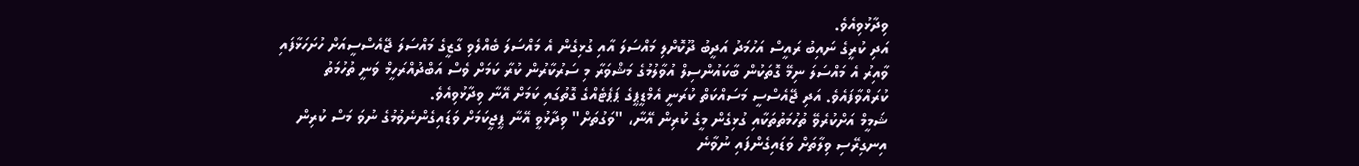ވިދާޅުވިއެވެ.
އަދި ކުރީގެ ނައިބު ރައީސް އަހުމަދު އަދީބު ދޫކޮށްލި މައްސަލަ އާއި ގުޅިގެން އެ މައްސަލަ ބެއްލެވި ގާޒީގެ މައްސަލަ ޖޭއެސްސީއަށް ހުށަހަޅާފައި ވާއިރު އެ މައްސަލަ ނިމޭ ގޮތަކުން ބާކައުންސިލް އުވާލުމުގެ މަޝްވަރާ މި ސަރުކާރުން ކުރާ ކަމަށް ވެސް އަބްދުއްރަހީމް ވަނީ ތުހުމަތު ކުރައްވާފައެވެ. އަދި ޖޭއެސްސީ މަސައްކަތް ކުރަނީ އެމްޑީޕީގެ ޕަޕެޓެއްގެ ގޮތުގައި ކަމަށް އޭނާ ވިދާޅުވިއެވެ.
ޝަމީމް އަށްކުރެވޭ ތުހުމަތުތަކާއި ގުޅިގެން މީގެ ކުރިން އޭނާ، "ވަގުތަށް" ވިދާޅުވީ އޭނާ ޕީޖީކަމަށް ވަޑައިގެންނެވުމުގެ ނުވަ މަސް ކުރިން އިނގިރޭސި ވިލާތަށް ވަޑައިގެންފައި ނުވާނެ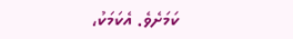ކަމަށެވެ. އެކަމަކު،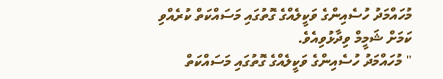މުހައްމަދު ހުސެއިންގެ ވަކީލެއްގެ ގޮތުގައި މަސައްކަތް ކުރެއްވި ކަމަށް ޝަމީމް ވިދާޅުވިއެވެ.
" މުހައްމަދު ހުސެއިންގެ ވަކީލެއްގެ ގޮތުގައި މަސައްކަތް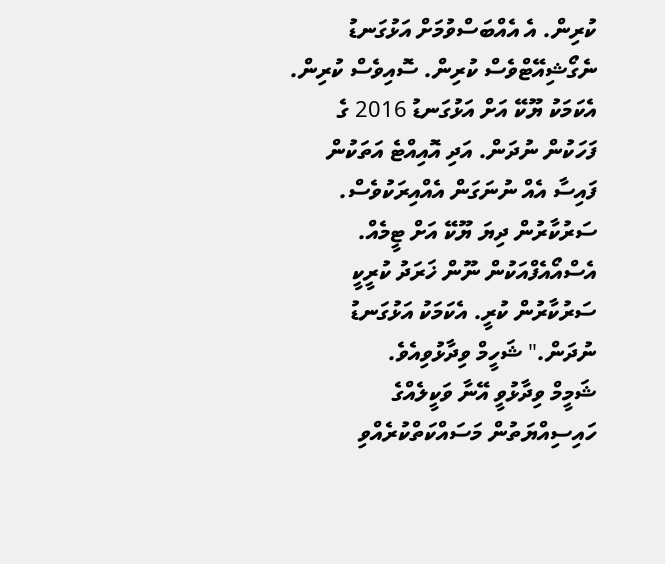ކުރިން. އެ އެއްބަސްވުމަށް އަޅުގަނޑު ނެގޯޝިއޭޓްވެސް ކުރިން. ސޮއިވެސް ކުރިން. އެކަމަކު ޔޫކޭ އަށް އަޅުގަނޑު 2016 ގެ ފަހަކުން ނުދަން. އަދި އޮއިއްޓެ އަތަކުން ފައިސާ އެއް ނުނަގަން އެއްއިރަކުވެސް. ސަރުކާރުން ދިޔަ ޔޫކޭ އަށް ޓީމެއް. އެސްއޯއެފްއަކުން ނޫން ޚަރަދު ކުރީކީ ސަރުކާރުން ކުރީ. އެކަމަކު އަޅުގަނޑު ނުދަން." ޝަހީމް ވިދާޅުވިއެވެ.
ޝަމީމް ވިދާޅުވީ އޭނާ ވަކީލެއްގެ ހައިސިއްޔަތުން މަސައްކަތްކުރެއްވި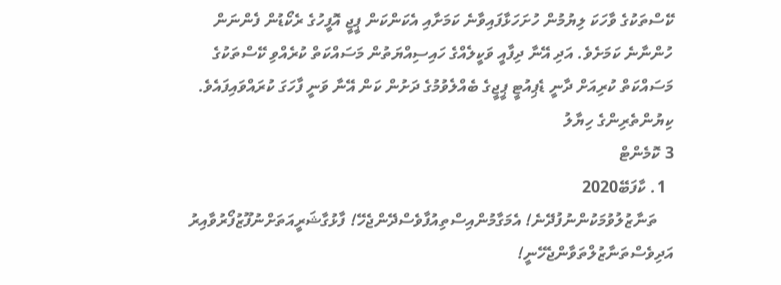ކޭސްތަކުގެ ވާހަކަ ލިޔުމުން ހުށަހަޅާފައިވާނެ ކަމަށާއި އެކަންކަން ޕީޖީ އޮފީހުގެ ރެކޯޑުން ފެންނަން ހުންނާނެ ކަމަށެވެ. އަދި އޭނާ ދިފާއީ ވަކީލެއްގެ ހައިސިއްޔަތުން މަސައްކަތް ކުރެއްވި ކޭސްތަކުގެ މަސައްކަތް ކުރިއަށް ދާނީ ޑެޕިއުޓީ ޕީޖީގެ ބެއްލެވުމުގެ ދަށުން ކަން އޭނާ ވަނީ ފާހަގަ ކުރައްވައިފައެވެ.
ކިޔުންތެރިންގެ ހިޔާލު
3 ކޮމެންޓް
  1. ކާފަބޭ2020
    ތަނާޒުލުވުމަކުންނުފުދޭނެ! އެމަގާމުންއިސްތިއުފާވެސްދޭންޖެހޭ! ފާޅުގާޝަރީއަތަށްނުފޫޒުފޯރުވާއިރު އަދިވެސްތަނާޒުލްތަވާންޖެހޭނީ!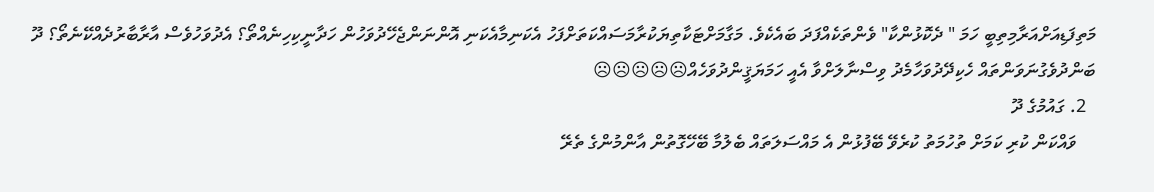މަތިފަޑިއަށްއަރާމިތިބީ ހަމަ " ދެކޮޅުންކާ" ވެންތަކެއްފަދަ ބައެކެވެ. މަގާމަށްޓަކާތިޔަކުރާމަސައްކަތަށްފަހު އެކަނިމާއެކަނި އޮންނަންޖެހޭދުވަހުން ހަދާނީކިހިނެއްތޯ؟ އެދުވަހުވެސް އާރާބާރުދެއްކޭނެތޯ؟ ދޫ ބަންދުވެގުނަވަންތައް ހެކިދޭދުވަހާމެދު ވިސްނާލަށްވާ އެއީ ހަމަޔަޤީންދުވަހެއް☹☹☹☹☹
  2. ގައުމުގެ ދޫ
    ވައްކަން ކުރި ކަމަށް ތުހުމަތު ކުރެވޭ ބޭފުޅުން އެ މައްސަލަތައް ބެލުމާ ބޭހޭގޮތުން އާންމުންގެ ތެރޭ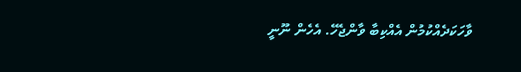ވާހަކަދެއްކުމުން އެއްކިބާ ވާންޖެހޭ. އެހެން ނޫނީ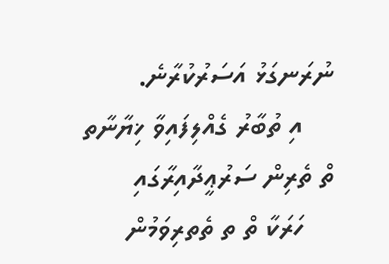ނުރަނގަޅު އަސަރުކުރާނެ.
    އި ތުބާރު ގެއްލިފައިވާ ޚިޔާނާތ ތް ތެރިން ސަރުޢީދާއިރާގައި
    ހަރަކާ ތް ތ ތެތރިވަމުން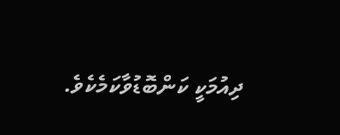ދިއުމަކީ ކަންބޮޑުވާކަމެކެވެ.